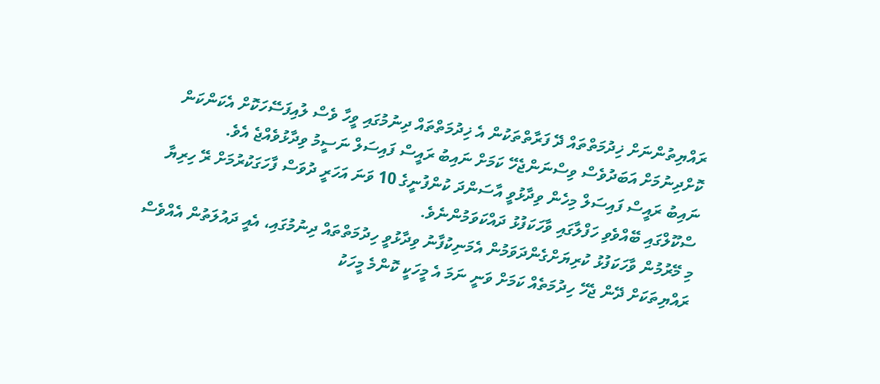ރައްޔިތުންނަށް ޚިދުމަތްތައް ދޭ ފަރާތްތަކުން އެ ޚިދުމަތްތައް ދިނުމުގައި ވީހާ ވެސް ލުއިފަސޭހަކޮށް އެކަންކަން ކޮށްދިނުމަށް އަބަދުވެސް ވިސްނަންޖެހޭ ކަމަށް ނައިބު ރައީސް ފައިސަލް ނަސީމު ވިދާޅުވެއްޖެ އެވެ.
ނައިބު ރައީސް ފައިސަލް މިހެން ވިދާޅުވީ އާސަންދަ ކުންފުނީގެ 10 ވަނަ އަހަރީ ދުވަސް ފާހަގަކުރުމަށް ރޭ ހިރިޔާ ސްކޫލްގައި ބޭއްވެވި ހަފްލާގައި ވާހަކަފުޅު ދައްކަވަމުންނެވެ.
މި މޭރުމުން ވާހަކަފުޅު ކުރިޔަށްގެންދަވަމުން އެމަނިކުފާނު ވިދާޅުވީ ހިދުމަތްތައް ދިނުމުގައި، އެއީ ދައުލަތުން އެއްވެސް ރައްޔިތަކަށް ދޭން ޖެހޭ ހިދުމަތެއް ކަމަށް ވަނީ ނަމަ އެ މީހަކީ ކޮންމެ މީހަކު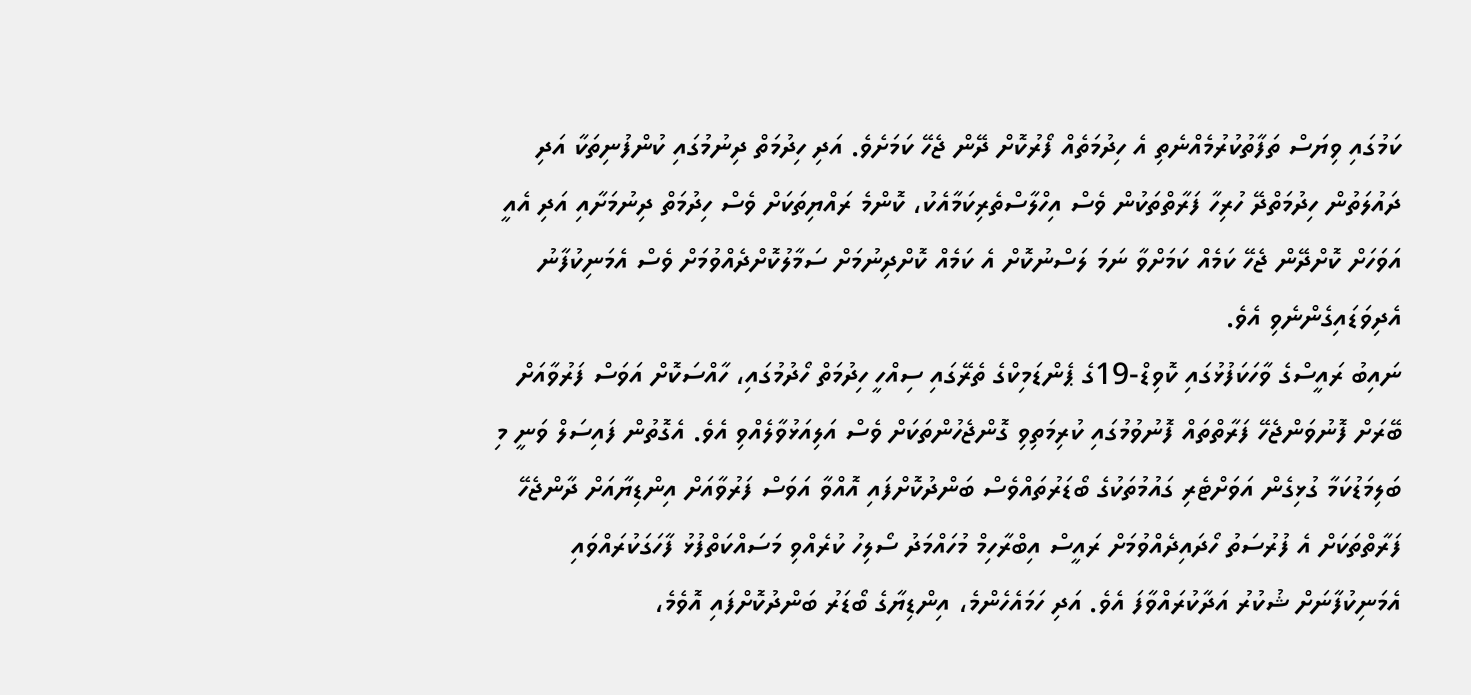ކަމުގައި ވިޔަސް ތަފާތުކުރުމެއްނެތި އެ ހިދުމަތެއް ފޯރުކޮށް ދޭން ޖެހޭ ކަމަށެވެ. އަދި ހިދުމަތް ދިނުމުގައި ކުންފުނިތަކާ އަދި ދައުލަތުން ހިދުމަތްދޭ ހުރިހާ ފަރާތްތަކުން ވެސް އިހްލާސްތެރިކަމާއެކު، ކޮންމެ ރައްޔިތަކަށް ވެސް ހިދުމަތް ދިނުމަށާއި އަދި އެއީ އަވަހަށް ކޮށްދޭން ޖެހޭ ކަމެއް ކަމަށްވާ ނަމަ ލަސްނުކޮށް އެ ކަމެއް ކޮށްދިނުމަށް ސަމާލުކޮށްދެއްވުމަށް ވެސް އެމަނިކުފާނު އެދިވަޑައިގެންނެވި އެވެ.
ނައިބު ރައީސްގެ ވާހަކަފުޅުގައި ކޮވިޑް-19ގެ ޕެންޑަމިކްގެ ތެރޭގައި ސިއްހީ ހިދުމަތް ހޯދުމުގައި، ހާއްސަކޮށް އަވަސް ފަރުވާއަށް ބޭރަށް ފޮނުވަންޖެހޭ ފަރާތްތައް ފޮނުވުމުގައި ކުރިމަތިވި ގޮންޖެހުންތަކަށް ވެސް އަލިއަޅުވާލެއްވި އެވެ. އެގޮތުން ފައިސަލް ވަނީ މި ބަލިމަޑުކަމާ ގުޅިގެން އަވަށްޓެރި ގައުމުތަކުގެ ބޯޑަރުތައްވެސް ބަންދުކޮށްފައި އޮއްވާ އަވަސް ފަރުވާއަށް އިންޑިޔާއަށް ދާންޖެހޭ ފަރާތްތަކަށް އެ ފުރުސަތު ހޯދައިދެއްވުމަށް ރައީސް އިބްރާހިމް މުހައްމަދު ސޯލިހު ކުރެއްވި މަސައްކަތްފުޅު ފާހަގަކުރައްވައި އެމަނިކުފާނަށް ޝުކުރު އަދާކުރައްވާފަ އެވެ. އަދި ހަމައެހެންމެ، އިންޑިޔާގެ ބޯޑަރު ބަންދުކޮށްފައި އޮވެމެ،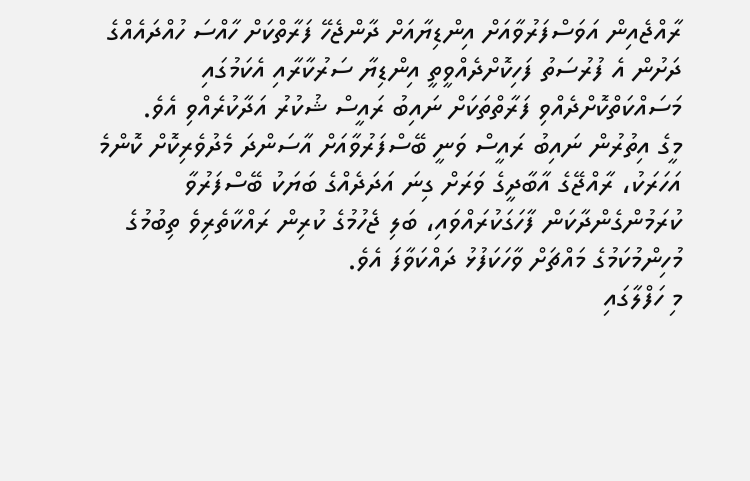ރާއްޖެއިން އަވަސްފަރުވާއަށް އިންޑިޔާއަށް ދާންޖެހޭ ފަރާތްކަށް ހާއްސަ ހުއްދައެއްގެ ދަށުން އެ ފުރުސަތު ފަހިކޮށްދެއްވީތީ އިންޑިޔާ ސަރުކާރާއި އެކަމުގައި މަސައްކަތްކޮށްދެއްވި ފަރާތްތަކަށް ނައިބު ރައީސް ޝުކުރު އަދާކުރެއްވި އެވެ.
މީގެ އިތުރުން ނައިބު ރައީސް ވަނީ ބޭސްފަރުވާއަށް އާސަންދަ މެދުވެރިކޮށް ކޮންމެ އަހަރަކު، ރާއްޖޭގެ އާބާދީގެ ވަރަށް ގިނަ އަދަދެއްގެ ބަޔަކު ބޭސްފަރުވާ ކުރަމުންގެންދާކަން ފާހަގަކުރައްވައި، ބަލި ޖެހުމުގެ ކުރިން ރައްކާތެރިވެ ތިބުމުގެ މުހިންމުކަމުގެ މައްޗަށް ވާހަކަފުޅު ދައްކަވާފަ އެވެ.
މި ހަފްލާގައި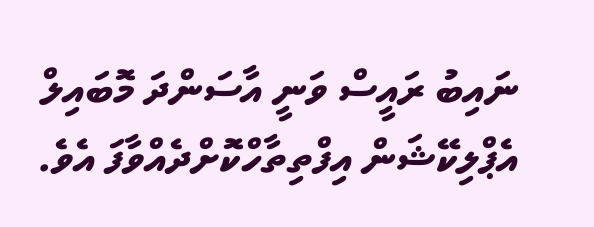ނައިބު ރައީސް ވަނީ އާސަންދަ މޮބައިލް އެޕްލިކޭޝަން އިފްތިތާހްކޮށްދެއްވާފަ އެވެ.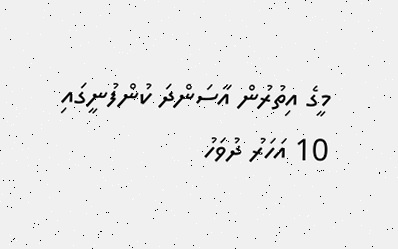މީގެ އިތުރުން އާސަންދަ ކުންފުނީގައި 10 އަހަރު ދުވަހު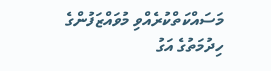މަސައްކަތްކުރެއްވި މުވައްޒަފުންގެ ހިދުމަތުގެ އަގު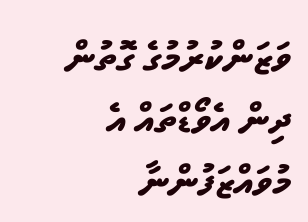ވަޒަންކުރުމުގެ ގޮތުން ދިން އެވޯޑްތައް އެ މުވައްޒަފުންނާ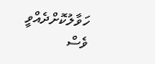ހަވާލުކޮށްދެއްވީ ވެސް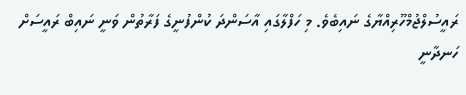ރައީސުލްޖުމްހޫރިއްޔާގެ ނައިބެވެ. މި ހަފްލާގައި އާސަންދަ ކުންފުނީގެ ފަރާތުން ވަނީ ނައިބް ރައީސަށް ހަނދާނީ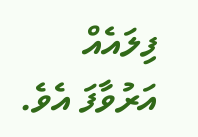ފިލައެއް އަރުވާފަ އެވެ.